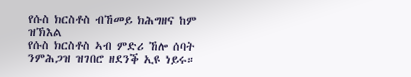የሱስ ክርስቶስ ብኸመይ ክሕግዘና ከም ዝኽእል
የሱስ ክርስቶስ ኣብ ምድሪ ኸሎ ሰባት ንምሕጋዝ ዝገበሮ ዘደንቕ ኢዩ ነይሩ።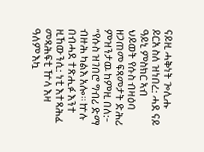ናይዚ ሓቅነት ጐሊሑ ይርአ ስለ ዝነበረ: ሓደ ናይ ዓይኒ ምስክር ኣብ ህይወት የሱስ ብዛዕባ ዘጋጠመ ፍጻመታት ድሕሪ ምዝንታዉ ከምዚ በለ:- “የሱስ ዝገበሮ ግብሪ ድማ ብዙሕ ካልእ አሎ። ኵሉ በብሓደ ተጽሒፉ እንተ ዚኸውንሲ: ነቲ እተጻሕፈ መጻሕፍቲ ዅላ እዛ ዓለም እኳ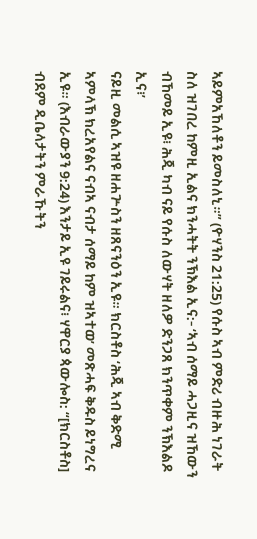ኣይምአኸለቶን ይመስለኒ።” (ዮሃንስ 21:25) የሱስ ኣብ ምድሪ ብዙሕ ነገራት ስለ ዝገበረ ከምዚ ኢልና ክንሓትት ንኽእል ኢና:- ‘ኣብ ሰማይ ሓጋዚና ዝኸውን ብኸመይ ኢዩ፧ ሕጂ ካብ ናይ የሱስ ለውሃት ዘለዎ ድንጋጸ ክንጥቀም ንኽእልዶ ኢና፧’
ናይዚ መልሲ ኣዝዩ ዘሐጕስን ዘጸናንዕን ኢዩ። ክርስቶስ ‘ሕጂ ኣብ ቅድሚ ኣምላኽ ክረአየልና ናብኣ ናብታ ሰማይ ከም ዝኣተወ’ መጽሓፍ ቅዱስ ይነግረና ኢዩ። (እብራውያን 9:24) እንታይ ኢዩ ገይሩልና፧ ሃዋርያ ጳውሎስ: “[ክርስቶስ] ብደም ዲቤላታትን ምራኹትን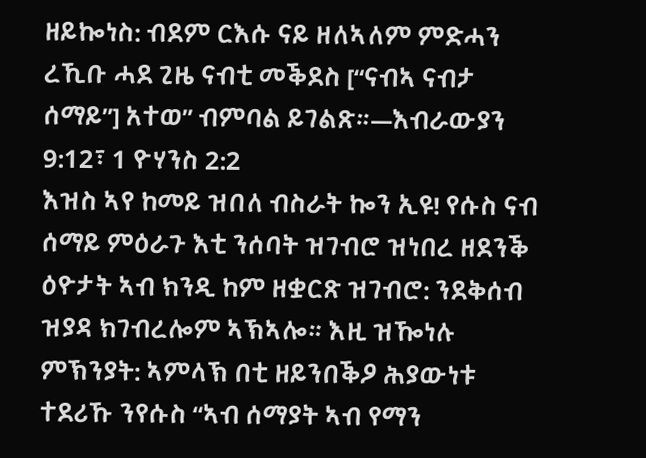ዘይኰነስ: ብደም ርእሱ ናይ ዘለኣለም ምድሓን ረኺቡ ሓደ ጊዜ ናብቲ መቕደስ [“ናብኣ ናብታ ሰማይ”] አተወ” ብምባል ይገልጽ።—እብራውያን 9:12፣ 1 ዮሃንስ 2:2
እዝስ ኣየ ከመይ ዝበለ ብስራት ኰን ኢዩ! የሱስ ናብ ሰማይ ምዕራጉ እቲ ንሰባት ዝገብሮ ዝነበረ ዘደንቕ ዕዮታት ኣብ ክንዲ ከም ዘቋርጽ ዝገብሮ: ንደቅሰብ ዝያዳ ክገብረሎም ኣኽኣሎ። እዚ ዝዀነሉ ምኽንያት: ኣምላኽ በቲ ዘይንበቕዖ ሕያውነቱ ተደሪኹ ንየሱስ “ኣብ ሰማያት ኣብ የማን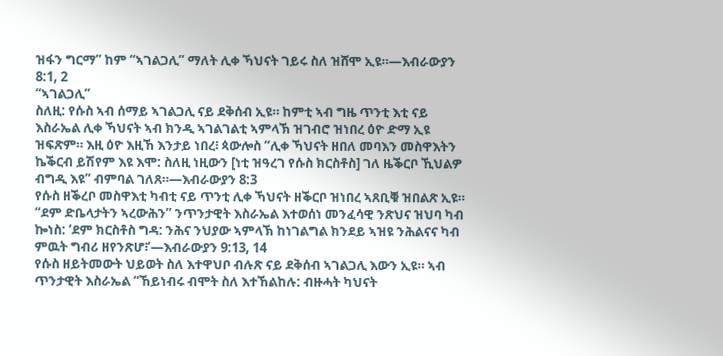ዝፋን ግርማ” ከም “ኣገልጋሊ” ማለት ሊቀ ኻህናት ገይሩ ስለ ዝሸሞ ኢዩ።—እብራውያን 8:1, 2
“ኣገልጋሊ”
ስለዚ: የሱስ ኣብ ሰማይ ኣገልጋሊ ናይ ደቅሰብ ኢዩ። ከምቲ ኣብ ግዜ ጥንቲ እቲ ናይ እስራኤል ሊቀ ኻህናት ኣብ ክንዲ ኣገልገልቲ ኣምላኽ ዝገብሮ ዝነበረ ዕዮ ድማ ኢዩ ዝፍጽም። እዚ ዕዮ እዚኸ እንታይ ነበረ፧ ጳውሎስ “ሊቀ ኻህናት ዘበለ መባእን መስዋእትን ኬቕርብ ይሽየም እዩ እሞ: ስለዚ ነዚውን [ነቲ ዝዓረገ የሱስ ክርስቶስ] ገለ ዜቕርቦ ኺህልዎ ብግዲ እዩ” ብምባል ገለጸ።—እብራውያን 8:3
የሱስ ዘቕረቦ መስዋእቲ ካብቲ ናይ ጥንቲ ሊቀ ኻህናት ዘቕርቦ ዝነበረ ኣጸቢቑ ዝበልጽ ኢዩ። “ደም ድቤላታትን ኣረውሕን” ንጥንታዊት እስራኤል እተወሰነ መንፈሳዊ ንጽህና ዝህባ ካብ ኰነስ: ‘ደም ክርስቶስ ግዳ: ንሕና ንህያው ኣምላኽ ከነገልግል ክንደይ ኣዝዩ ንሕልናና ካብ ምዉት ግብሪ ዘየንጽሆ፧’—እብራውያን 9:13, 14
የሱስ ዘይትመውት ህይወት ስለ እተዋህቦ ብሉጽ ናይ ደቅሰብ ኣገልጋሊ እውን ኢዩ። ኣብ ጥንታዊት እስራኤል “ኸይነብሩ ብሞት ስለ እተኸልከሉ: ብዙሓት ካህናት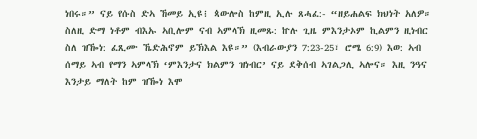ነበሩ።” ናይ የሱስ ድኣ ኸመይ ኢዩ፧ ጳውሎስ ከምዚ ኢሉ ጸሓፈ:- “ዘይሐልፍ ክህነት አለዎ። ስለዚ ድማ ነቶም ብእኡ ኣቢሎም ናብ ኣምላኽ ዚመጹ: ኵሉ ጊዜ ምእንታኦም ኪልምን ዚነብር ስለ ዝዀነ: ፈጺሙ ኼድሕኖም ይኽእል እዩ።” (እብራውያን 7:23-25፣ ሮሜ 6:9) እወ: ኣብ ሰማይ ኣብ የማን ኣምላኽ ‘ምእንታና ክልምን ዝነብር’ ናይ ደቅሰብ ኣገልጋሊ ኣሎና። እዚ ንዓና እንታይ ማለት ከም ዝዀነ እሞ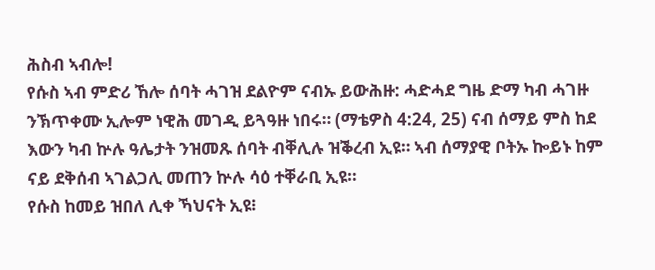ሕስብ ኣብሎ!
የሱስ ኣብ ምድሪ ኸሎ ሰባት ሓገዝ ደልዮም ናብኡ ይውሕዙ: ሓድሓደ ግዜ ድማ ካብ ሓገዙ ንኽጥቀሙ ኢሎም ነዊሕ መገዲ ይጓዓዙ ነበሩ። (ማቴዎስ 4:24, 25) ናብ ሰማይ ምስ ከደ እውን ካብ ኵሉ ዓሌታት ንዝመጹ ሰባት ብቐሊሉ ዝቕረብ ኢዩ። ኣብ ሰማያዊ ቦትኡ ኰይኑ ከም ናይ ደቅሰብ ኣገልጋሊ መጠን ኵሉ ሳዕ ተቐራቢ ኢዩ።
የሱስ ከመይ ዝበለ ሊቀ ኻህናት ኢዩ፧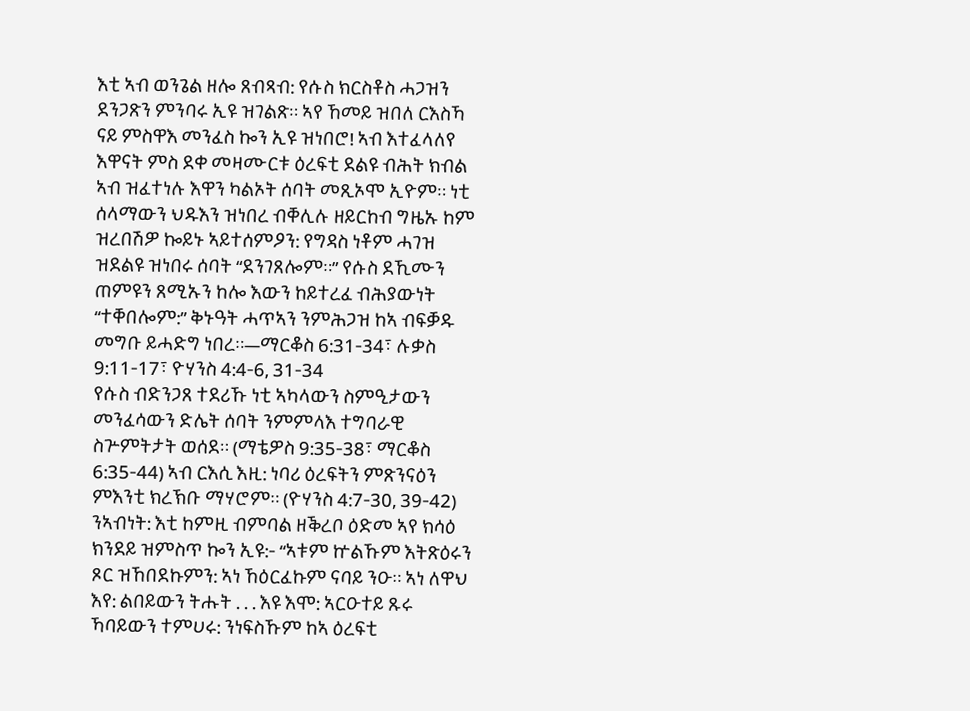እቲ ኣብ ወንጌል ዘሎ ጸብጻብ: የሱስ ክርስቶስ ሓጋዝን ደንጋጽን ምንባሩ ኢዩ ዝገልጽ። ኣየ ኸመይ ዝበለ ርእስኻ ናይ ምስዋእ መንፈስ ኰን ኢዩ ዝነበሮ! ኣብ እተፈላለየ እዋናት ምስ ደቀ መዛሙርቱ ዕረፍቲ ደልዩ ብሕት ክብል ኣብ ዝፈተነሉ እዋን ካልኦት ሰባት መጺኦሞ ኢዮም። ነቲ ሰላማውን ህዱእን ዝነበረ ብቐሊሉ ዘይርከብ ግዜኡ ከም ዝረበሽዎ ኰይኑ ኣይተሰምዖን: የግዳስ ነቶም ሓገዝ ዝደልዩ ዝነበሩ ሰባት “ደንገጸሎም።” የሱስ ደኺሙን ጠምዩን ጸሚኡን ከሎ እውን ከይተረፈ ብሕያውነት “ተቐበሎም:” ቅኑዓት ሓጥኣን ንምሕጋዝ ከኣ ብፍቓዱ መግቡ ይሓድግ ነበረ።—ማርቆስ 6:31-34፣ ሉቃስ 9:11-17፣ ዮሃንስ 4:4-6, 31-34
የሱስ ብድንጋጸ ተደሪኹ ነቲ ኣካላውን ስምዒታውን መንፈሳውን ድሌት ሰባት ንምምላእ ተግባራዊ ስጕምትታት ወሰደ። (ማቴዎስ 9:35-38፣ ማርቆስ 6:35-44) ኣብ ርእሲ እዚ: ነባሪ ዕረፍትን ምጽንናዕን ምእንቲ ክረኽቡ ማሃሮም። (ዮሃንስ 4:7-30, 39-42) ንኣብነት: እቲ ከምዚ ብምባል ዘቕረቦ ዕድመ ኣየ ክሳዕ ክንደይ ዝምስጥ ኰን ኢዩ:- “ኣቱም ኵልኹም እትጽዕሩን ጾር ዝኸበደኩምን: ኣነ ኸዕርፈኩም ናባይ ንዑ። ኣነ ለዋህ እየ: ልበይውን ትሑት . . . እዩ እሞ: ኣርዑተይ ጹሩ ኻባይውን ተምሀሩ: ንነፍስኹም ከኣ ዕረፍቲ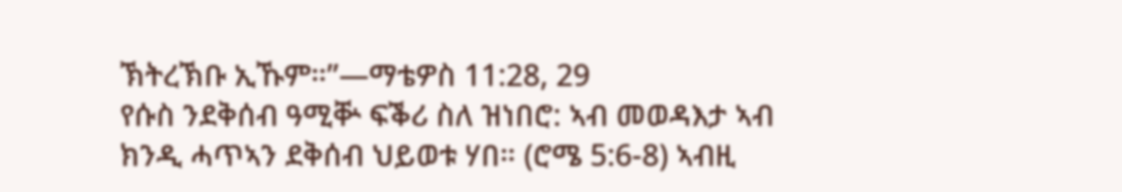ኽትረኽቡ ኢኹም።”—ማቴዎስ 11:28, 29
የሱስ ንደቅሰብ ዓሚቝ ፍቕሪ ስለ ዝነበሮ: ኣብ መወዳእታ ኣብ ክንዲ ሓጥኣን ደቅሰብ ህይወቱ ሃበ። (ሮሜ 5:6-8) ኣብዚ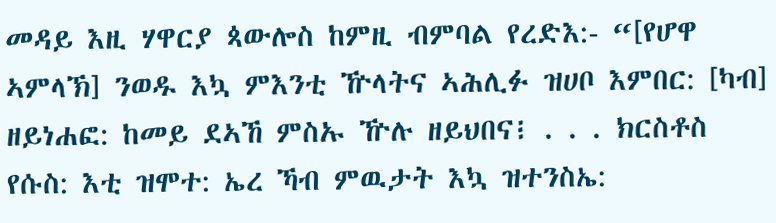መዳይ እዚ ሃዋርያ ጳውሎስ ከምዚ ብምባል የረድእ:- “[የሆዋ ኣምላኽ] ንወዱ እኳ ምእንቲ ዅላትና ኣሕሊፉ ዝሀቦ እምበር: [ካብ] ዘይነሐፎ: ከመይ ደኣኸ ምስኡ ዅሉ ዘይህበና፧ . . . ክርስቶስ የሱስ: እቲ ዝሞተ: ኤረ ኻብ ምዉታት እኳ ዝተንስኤ: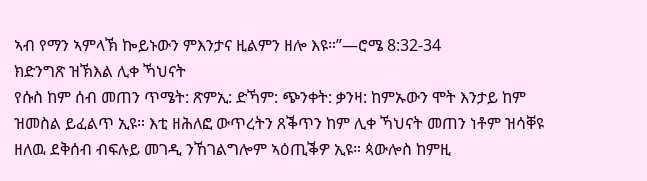ኣብ የማን ኣምላኽ ኰይኑውን ምእንታና ዚልምን ዘሎ እዩ።”—ሮሜ 8:32-34
ክድንግጽ ዝኽእል ሊቀ ኻህናት
የሱስ ከም ሰብ መጠን ጥሜት: ጽምኢ: ድኻም: ጭንቀት: ቃንዛ: ከምኡውን ሞት እንታይ ከም ዝመስል ይፈልጥ ኢዩ። እቲ ዘሕለፎ ውጥረትን ጸቕጥን ከም ሊቀ ኻህናት መጠን ነቶም ዝሳቐዩ ዘለዉ ደቅሰብ ብፍሉይ መገዲ ንኸገልግሎም ኣዕጢቕዎ ኢዩ። ጳውሎስ ከምዚ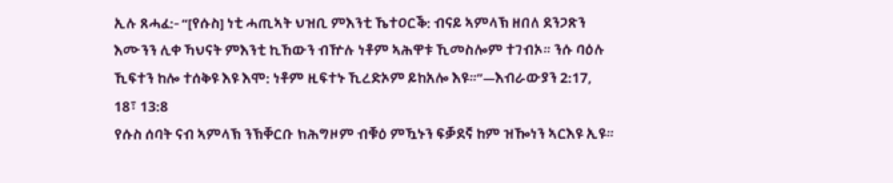ኢሉ ጸሓፈ:- “[የሱስ] ነቲ ሓጢኣት ህዝቢ ምእንቲ ኼተዐርቕ: ብናይ ኣምላኽ ዘበለ ደንጋጽን እሙንን ሊቀ ኻህናት ምእንቲ ኪኸውን ብዅሉ ነቶም ኣሕዋቱ ኺመስሎም ተገብኦ። ንሱ ባዕሉ ኺፍተን ከሎ ተሰቅዩ እዩ እሞ: ነቶም ዚፍተኑ ኺረድኦም ይከአሎ እዩ።”—እብራውያን 2:17, 18፣ 13:8
የሱስ ሰባት ናብ ኣምላኽ ንኽቐርቡ ክሕግዞም ብቑዕ ምዃኑን ፍቓደኛ ከም ዝዀነን ኣርእዩ ኢዩ።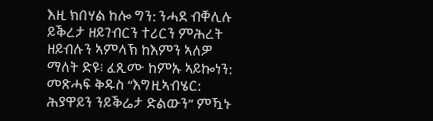እዚ ክበሃል ከሎ ግን: ንሓደ ብቐሊሉ ይቕረታ ዘይገብርን ተሪርን ምሕረት ዘይብሉን ኣምላኽ ከእምን ኣለዎ ማለት ድዩ፧ ፈጺሙ ከምኡ ኣይኰነን: መጽሓፍ ቅዱስ “እግዚኣብሄር: ሕያዋይን ንይቕሬታ ድልውን” ምዃኑ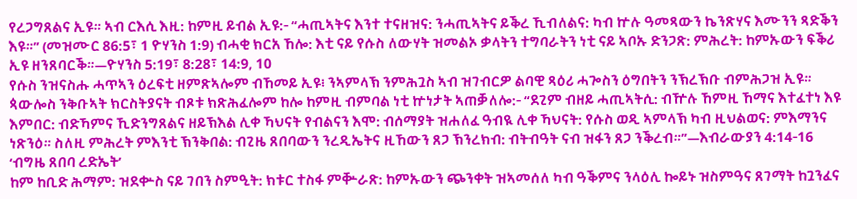የረጋግጸልና ኢዩ። ኣብ ርእሲ እዚ: ከምዚ ይብል ኢዩ:- “ሓጢኣትና እንተ ተናዘዝና: ንሓጢኣትና ይቕረ ኺብለልና: ካብ ኵሉ ዓመጻውን ኬንጽሃና እሙንን ጻድቕን እዩ።” (መዝሙር 86:5፣ 1 ዮሃንስ 1:9) ብሓቂ ክርአ ኸሎ: እቲ ናይ የሱስ ለውሃት ዝመልኦ ቃላትን ተግባራትን ነቲ ናይ ኣቦኡ ድንጋጽ: ምሕረት: ከምኡውን ፍቕሪ ኢዩ ዘንጸባርቕ።—ዮሃንስ 5:19፣ 8:28፣ 14:9, 10
የሱስ ንዝናስሑ ሓጥኣን ዕረፍቲ ዘምጽኣሎም ብኸመይ ኢዩ፧ ንኣምላኽ ንምሕጓስ ኣብ ዝገብርዎ ልባዊ ጻዕሪ ሓጐስን ዕግበትን ንኽረኽቡ ብምሕጋዝ ኢዩ። ጳውሎስ ንቅቡኣት ክርስትያናት ብጾቱ ክጽሕፈሎም ከሎ ከምዚ ብምባል ነቲ ኵነታት ኣጠቓለሎ:- “ደጊም ብዘይ ሓጢኣትሲ: ብዅሉ ኸምዚ ኸማና እተፈተነ እዩ እምበር: ብድኻምና ኺድንግጸልና ዘይኽእል ሊቀ ኻህናት የብልናን እሞ: ብሰማያት ዝሐለፈ ዓብዪ ሊቀ ኻህናት: የሱስ ወዲ ኣምላኽ ካብ ዚህልወና: ምእማንና ነጽንዕ። ስለዚ ምሕረት ምእንቲ ኽንቅበል: ብጊዜ ጸበባውን ንረዲኤትና ዚኸውን ጸጋ ኽንረክብ: ብትብዓት ናብ ዝፋን ጸጋ ንቕረብ።”—እብራውያን 4:14-16
‘ብግዜ ጸበባ ረድኤት’
ከም ከቢድ ሕማም: ዝደቍስ ናይ ገበን ስምዒት: ክቱር ተስፋ ምቝራጽ: ከምኡውን ጭንቀት ዝኣመሰለ ካብ ዓቕምና ንላዕሊ ኰይኑ ዝስምዓና ጸገማት ከጓንፈና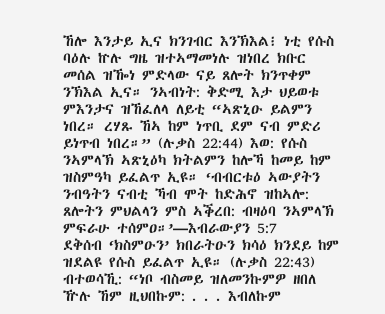ኸሎ እንታይ ኢና ክንገብር እንኽእል፧ ነቲ የሱስ ባዕሉ ኵሉ ግዜ ዝተኣማመነሉ ዝነበረ ክቡር መሰል ዝዀነ ምድላው ናይ ጸሎት ክንጥቀም ንኽእል ኢና። ንኣብነት: ቅድሚ እታ ህይወቱ ምእንታና ዝኸፈለላ ለይቲ “ኣጽኒዑ ይልምን ነበረ። ረሃጹ ኸኣ ከም ነጥቢ ደም ናብ ምድሪ ይነጥብ ነበረ።” (ሉቃስ 22:44) እወ: የሱስ ንኣምላኽ ኣጽኒዕካ ክትልምን ከሎኻ ከመይ ከም ዝስምዓካ ይፈልጥ ኢዩ። ‘ብብርቱዕ ኣውያትን ንብዓትን ናብቲ ኻብ ሞት ከድሕኖ ዝከኣሎ: ጸሎትን ምህልላን ምስ ኣቕረበ: ብዛዕባ ንኣምላኽ ምፍራሁ ተሰምዐ።’—እብራውያን 5:7
ደቅሰብ ‘ክስምዑን’ ክበራትዑን ክሳዕ ክንደይ ከም ዝደልዩ የሱስ ይፈልጥ ኢዩ። (ሉቃስ 22:43) ብተወሳኺ: “ነቦ ብስመይ ዝለመንኩምዎ ዘበለ ዅሉ ኸም ዚህበኩም: . . . እብለኩም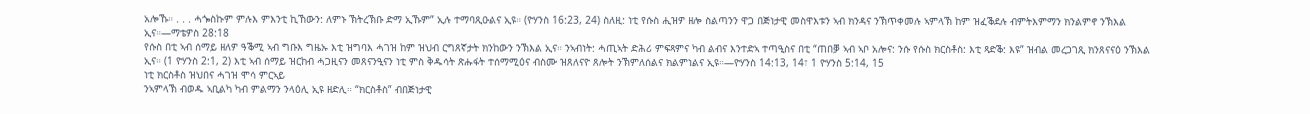አሎኹ። . . . ሓጐስኩም ምሉእ ምእንቲ ኪኸውን: ለምኑ ኽትረኽቡ ድማ ኢኹም” ኢሉ ተማባጺዑልና ኢዩ። (ዮሃንስ 16:23, 24) ስለዚ: ነቲ የሱስ ሒዝዎ ዘሎ ስልጣንን ዋጋ በጅነታዊ መስዋእቱን ኣብ ክንዳና ንኽጥቀመሉ ኣምላኽ ከም ዝፈቕደሉ ብምትእምማን ክንልምኖ ንኽእል ኢና።—ማቴዎስ 28:18
የሱስ በቲ ኣብ ሰማይ ዘለዎ ዓቕሚ ኣብ ግቡእ ግዜኡ እቲ ዝግባእ ሓገዝ ከም ዝህብ ርግጸኛታት ክንከውን ንኽእል ኢና። ንኣብነት: ሓጢኣት ድሕሪ ምፍጻምና ካብ ልብና እንተድኣ ተጣዒስና በቲ “ጠበቓ ኣብ ኣቦ አሎና: ንሱ የሱስ ክርስቶስ: እቲ ጻድቕ: እዩ” ዝብል መረጋገጺ ክንጸናናዕ ንኽእል ኢና። (1 ዮሃንስ 2:1, 2) እቲ ኣብ ሰማይ ዝርከብ ሓጋዚናን መጸናንዒናን ነቲ ምስ ቅዱሳት ጽሑፋት ተሰማሚዕና ብስሙ ዝጸለናዮ ጸሎት ንኽምለሰልና ክልምነልና ኢዩ።—ዮሃንስ 14:13, 14፣ 1 ዮሃንስ 5:14, 15
ነቲ ክርስቶስ ዝህበና ሓገዝ ሞሳ ምርኣይ
ንኣምላኽ ብወዱ ኣቢልካ ካብ ምልማን ንላዕሊ ኢዩ ዘድሊ። “ክርስቶስ” ብበጅነታዊ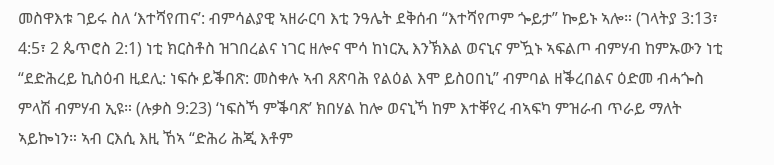መስዋእቱ ገይሩ ስለ ‘እተሻየጠና’: ብምሳልያዊ ኣዘራርባ እቲ ንዓሌት ደቅሰብ “እተሻየጦም ጐይታ” ኰይኑ ኣሎ። (ገላትያ 3:13፣ 4:5፣ 2 ጴጥሮስ 2:1) ነቲ ክርስቶስ ዝገበረልና ነገር ዘሎና ሞሳ ከነርኢ እንኽእል ወናኒና ምዃኑ ኣፍልጦ ብምሃብ ከምኡውን ነቲ “ደድሕረይ ኪስዕብ ዚደሊ: ነፍሱ ይቕበጽ: መስቀሉ ኣብ ጸጽባሕ የልዕል እሞ ይስዐበኒ” ብምባል ዘቕረበልና ዕድመ ብሓጐስ ምላሽ ብምሃብ ኢዩ። (ሉቃስ 9:23) ‘ነፍስኻ ምቕባጽ’ ክበሃል ከሎ ወናኒኻ ከም እተቐየረ ብኣፍካ ምዝራብ ጥራይ ማለት ኣይኰነን። ኣብ ርእሲ እዚ ኸኣ “ድሕሪ ሕጂ እቶም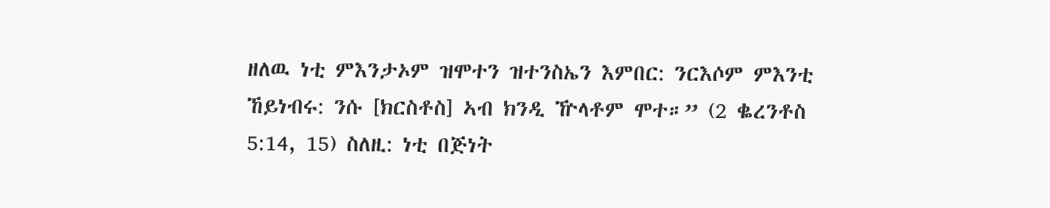ዘለዉ ነቲ ምእንታኦም ዝሞተን ዝተንስኤን እምበር: ንርእሶም ምእንቲ ኸይነብሩ: ንሱ [ክርስቶስ] ኣብ ክንዲ ዅላቶም ሞተ።” (2 ቈረንቶስ 5:14, 15) ስለዚ: ነቲ በጅነት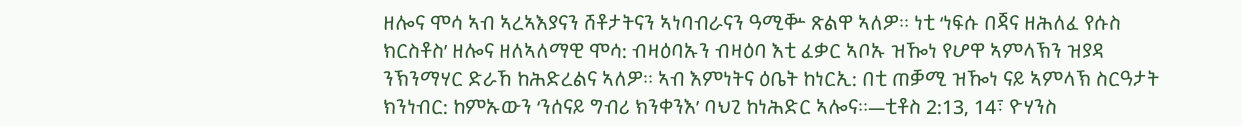ዘሎና ሞሳ ኣብ ኣረኣእያናን ሸቶታትናን ኣነባብራናን ዓሚቝ ጽልዋ ኣለዎ። ነቲ ‘ነፍሱ በጃና ዘሕለፈ የሱስ ክርስቶስ’ ዘሎና ዘለኣለማዊ ሞሳ: ብዛዕባኡን ብዛዕባ እቲ ፈቃር ኣቦኡ ዝዀነ የሆዋ ኣምላኽን ዝያዳ ንኽንማሃር ድራኸ ከሕድረልና ኣለዎ። ኣብ እምነትና ዕቤት ከነርኢ: በቲ ጠቓሚ ዝዀነ ናይ ኣምላኽ ስርዓታት ክንነብር: ከምኡውን ‘ንሰናይ ግብሪ ክንቀንእ’ ባህጊ ከነሕድር ኣሎና።—ቲቶስ 2:13, 14፣ ዮሃንስ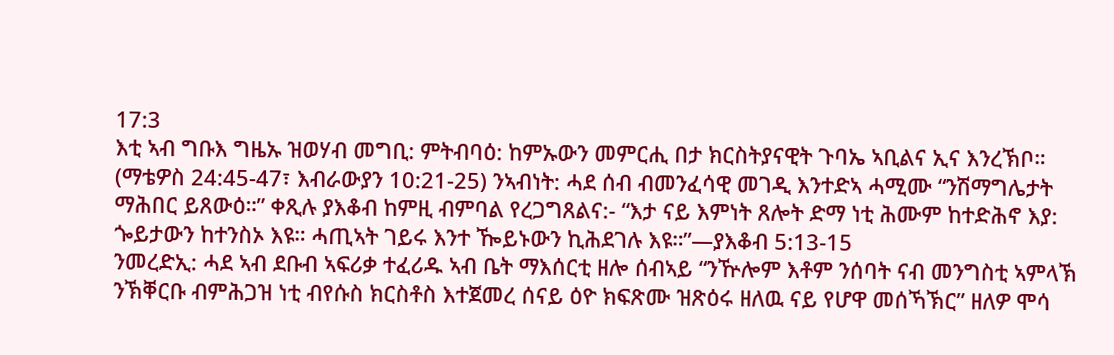17:3
እቲ ኣብ ግቡእ ግዜኡ ዝወሃብ መግቢ: ምትብባዕ: ከምኡውን መምርሒ በታ ክርስትያናዊት ጉባኤ ኣቢልና ኢና እንረኽቦ። (ማቴዎስ 24:45-47፣ እብራውያን 10:21-25) ንኣብነት: ሓደ ሰብ ብመንፈሳዊ መገዲ እንተድኣ ሓሚሙ “ንሽማግሌታት ማሕበር ይጸውዕ።” ቀጺሉ ያእቆብ ከምዚ ብምባል የረጋግጸልና:- “እታ ናይ እምነት ጸሎት ድማ ነቲ ሕሙም ከተድሕኖ እያ: ጐይታውን ከተንስኦ እዩ። ሓጢኣት ገይሩ እንተ ዀይኑውን ኪሕደገሉ እዩ።”—ያእቆብ 5:13-15
ንመረድኢ: ሓደ ኣብ ደቡብ ኣፍሪቃ ተፈሪዱ ኣብ ቤት ማእሰርቲ ዘሎ ሰብኣይ “ንዅሎም እቶም ንሰባት ናብ መንግስቲ ኣምላኽ ንኽቐርቡ ብምሕጋዝ ነቲ ብየሱስ ክርስቶስ እተጀመረ ሰናይ ዕዮ ክፍጽሙ ዝጽዕሩ ዘለዉ ናይ የሆዋ መሰኻኽር” ዘለዎ ሞሳ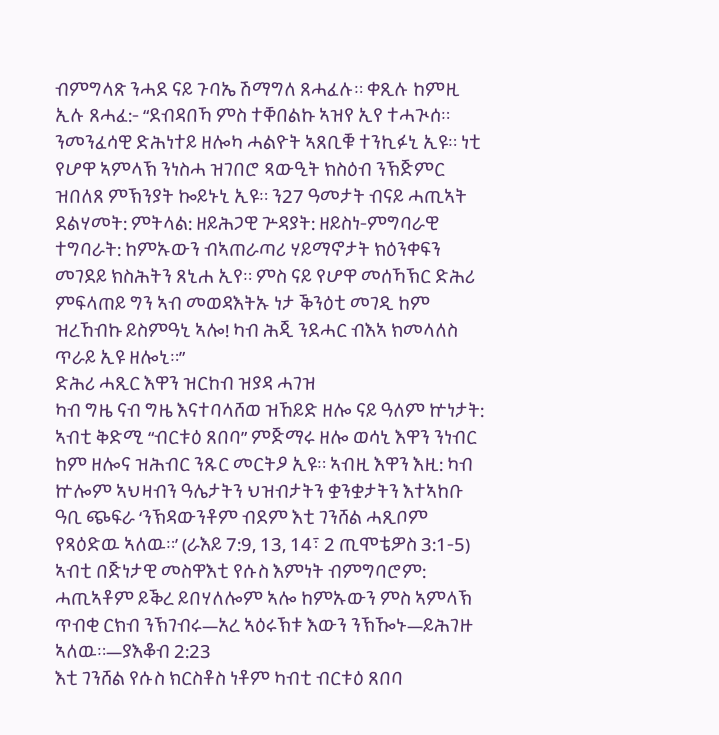ብምግላጽ ንሓደ ናይ ጉባኤ ሽማግለ ጸሓፈሉ። ቀጺሉ ከምዚ ኢሉ ጸሓፈ:- “ደብዳበኻ ምስ ተቐበልኩ ኣዝየ ኢየ ተሓጒሰ። ንመንፈሳዊ ድሕነተይ ዘሎካ ሓልዮት ኣጸቢቑ ተንኪፉኒ ኢዩ። ነቲ የሆዋ ኣምላኽ ንነስሓ ዝገበሮ ጻውዒት ክስዕብ ንኽጅምር ዝበለጸ ምኽንያት ኰይኑኒ ኢዩ። ን27 ዓመታት ብናይ ሓጢኣት ደልሃመት: ምትላል: ዘይሕጋዊ ጕዳያት: ዘይስነ-ምግባራዊ ተግባራት: ከምኡውን ብኣጠራጣሪ ሃይማኖታት ክዕንቀፍን መገደይ ክስሕትን ጸኒሐ ኢየ። ምስ ናይ የሆዋ መሰኻኽር ድሕሪ ምፍላጠይ ግን ኣብ መወዳእትኡ ነታ ቕንዕቲ መገዲ ከም ዝረኸብኩ ይስምዓኒ ኣሎ! ካብ ሕጂ ንደሓር ብእኣ ክመላለስ ጥራይ ኢዩ ዘሎኒ።”
ድሕሪ ሓጺር እዋን ዝርከብ ዝያዳ ሓገዝ
ካብ ግዜ ናብ ግዜ እናተባላሸወ ዝኸይድ ዘሎ ናይ ዓለም ኵነታት: ኣብቲ ቅድሚ “ብርቱዕ ጸበባ” ምጅማሩ ዘሎ ወሳኒ እዋን ንነብር ከም ዘሎና ዝሕብር ንጹር መርትዖ ኢዩ። ኣብዚ እዋን እዚ: ካብ ኵሎም ኣህዛብን ዓሌታትን ህዝብታትን ቋንቋታትን እተኣከቡ ዓቢ ጭፍራ ‘ንኽዳውንቶም ብደም እቲ ገንሸል ሓጺቦም የጻዕድዉ ኣለዉ።’ (ራእይ 7:9, 13, 14፣ 2 ጢሞቴዎስ 3:1-5) ኣብቲ በጅነታዊ መስዋእቲ የሱስ እምነት ብምግባሮም: ሓጢኣቶም ይቕረ ይበሃለሎም ኣሎ ከምኡውን ምስ ኣምላኽ ጥብቂ ርክብ ንኽገብሩ—አረ ኣዕሩኽቱ እውን ንኽዀኑ—ይሕገዙ ኣለዉ።—ያእቆብ 2:23
እቲ ገንሸል የሱስ ክርስቶስ ነቶም ካብቲ ብርቱዕ ጸበባ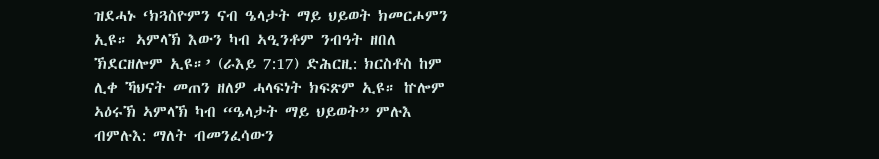ዝደሓኑ ‘ክጓስዮምን ናብ ዔላታት ማይ ህይወት ክመርሖምን ኢዩ። ኣምላኽ እውን ካብ ኣዒንቶም ንብዓት ዘበለ ኽደርዘሎም ኢዩ።’ (ራእይ 7:17) ድሕርዚ: ክርስቶስ ከም ሊቀ ኻህናት መጠን ዘለዎ ሓላፍነት ክፍጽም ኢዩ። ኵሎም ኣዕሩኽ ኣምላኽ ካብ “ዔላታት ማይ ህይወት” ምሉእ ብምሉእ: ማለት ብመንፈሳውን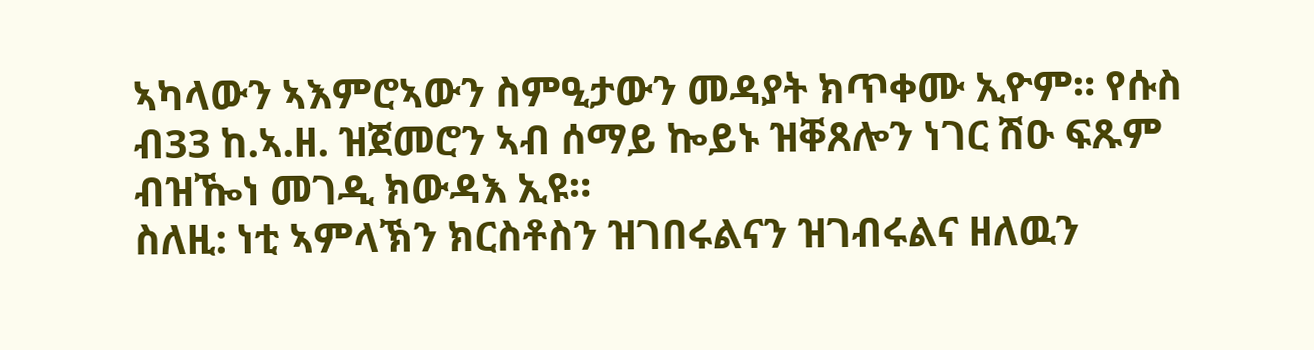ኣካላውን ኣእምሮኣውን ስምዒታውን መዳያት ክጥቀሙ ኢዮም። የሱስ ብ33 ከ.ኣ.ዘ. ዝጀመሮን ኣብ ሰማይ ኰይኑ ዝቐጸሎን ነገር ሽዑ ፍጹም ብዝዀነ መገዲ ክውዳእ ኢዩ።
ስለዚ: ነቲ ኣምላኽን ክርስቶስን ዝገበሩልናን ዝገብሩልና ዘለዉን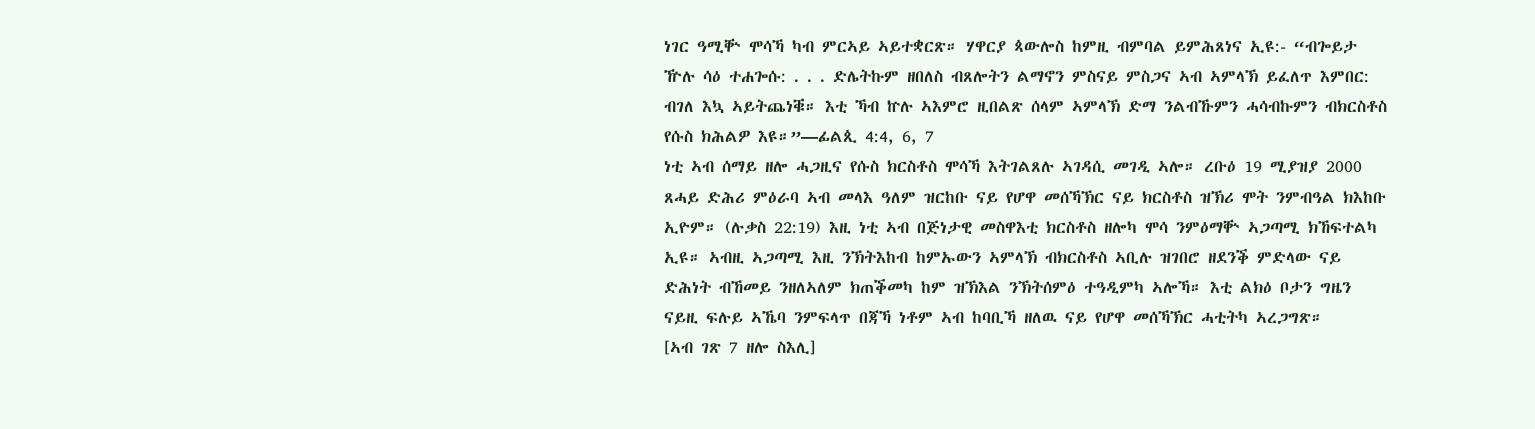ነገር ዓሚቝ ሞሳኻ ካብ ምርኣይ ኣይተቋርጽ። ሃዋርያ ጳውሎስ ከምዚ ብምባል ይምሕጸነና ኢዩ:- “ብጐይታ ዅሉ ሳዕ ተሐጐሱ: . . . ድሌትኩም ዘበለስ ብጸሎትን ልማኖን ምስናይ ምስጋና ኣብ ኣምላኽ ይፈለጥ እምበር: ብገለ እኳ ኣይትጨነቑ። እቲ ኻብ ኵሉ ኣእምሮ ዚበልጽ ሰላም ኣምላኽ ድማ ንልብኹምን ሓሳብኩምን ብክርስቶስ የሱስ ክሕልዎ እዩ።”—ፊልጲ 4:4, 6, 7
ነቲ ኣብ ሰማይ ዘሎ ሓጋዚና የሱስ ክርስቶስ ሞሳኻ እትገልጸሉ ኣገዳሲ መገዲ ኣሎ። ረቡዕ 19 ሚያዝያ 2000 ጸሓይ ድሕሪ ምዕራባ ኣብ መላእ ዓለም ዝርከቡ ናይ የሆዋ መሰኻኽር ናይ ክርስቶስ ዝኽሪ ሞት ንምብዓል ክእከቡ ኢዮም። (ሉቃስ 22:19) እዚ ነቲ ኣብ በጅነታዊ መስዋእቲ ክርስቶስ ዘሎካ ሞሳ ንምዕማቝ ኣጋጣሚ ክኸፍተልካ ኢዩ። ኣብዚ ኣጋጣሚ እዚ ንኽትእከብ ከምኡውን ኣምላኽ ብክርስቶስ ኣቢሉ ዝገበሮ ዘደንቕ ምድላው ናይ ድሕነት ብኸመይ ንዘለኣለም ክጠቕመካ ከም ዝኽእል ንኽትሰምዕ ተዓዲምካ ኣሎኻ። እቲ ልክዕ ቦታን ግዜን ናይዚ ፍሉይ ኣኼባ ንምፍላጥ በጃኻ ነቶም ኣብ ከባቢኻ ዘለዉ ናይ የሆዋ መሰኻኽር ሓቲትካ ኣረጋግጽ።
[ኣብ ገጽ 7 ዘሎ ስእሊ]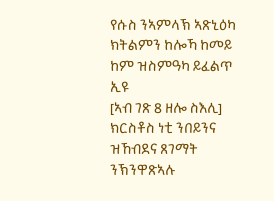የሱስ ንኣምላኽ ኣጽኒዕካ ክትልምን ከሎኻ ከመይ ከም ዝስምዓካ ይፈልጥ ኢዩ
[ኣብ ገጽ 8 ዘሎ ስእሊ]
ክርስቶስ ነቲ ንበይንና ዝኸብደና ጸገማት ንኽንዋጽኣሉ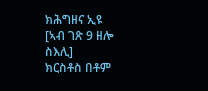ክሕግዘና ኢዩ
[ኣብ ገጽ 9 ዘሎ ስእሊ]
ክርስቶስ በቶም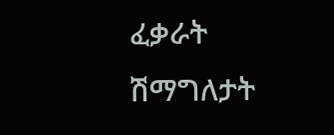ፈቃራት ሽማግለታት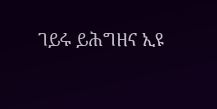ገይሩ ይሕግዘና ኢዩ